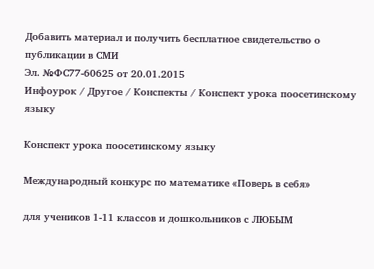Добавить материал и получить бесплатное свидетельство о публикации в СМИ
Эл. №ФС77-60625 от 20.01.2015
Инфоурок / Другое / Конспекты / Конспект урока поосетинскому языку

Конспект урока поосетинскому языку

Международный конкурс по математике «Поверь в себя»

для учеников 1-11 классов и дошкольников с ЛЮБЫМ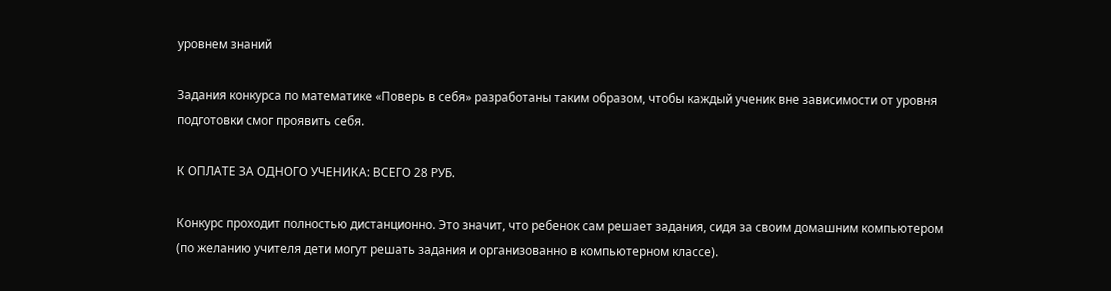уровнем знаний

Задания конкурса по математике «Поверь в себя» разработаны таким образом, чтобы каждый ученик вне зависимости от уровня подготовки смог проявить себя.

К ОПЛАТЕ ЗА ОДНОГО УЧЕНИКА: ВСЕГО 28 РУБ.

Конкурс проходит полностью дистанционно. Это значит, что ребенок сам решает задания, сидя за своим домашним компьютером (по желанию учителя дети могут решать задания и организованно в компьютерном классе).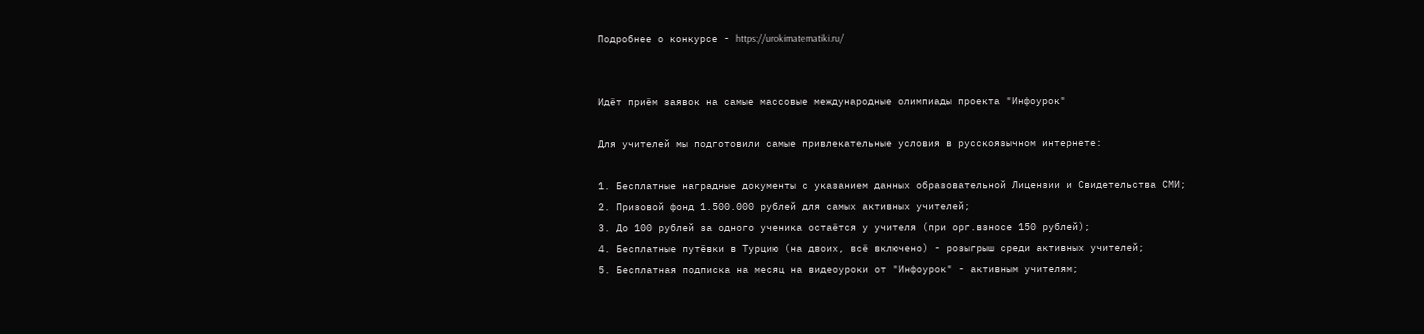Подробнее о конкурсе - https://urokimatematiki.ru/


Идёт приём заявок на самые массовые международные олимпиады проекта "Инфоурок"

Для учителей мы подготовили самые привлекательные условия в русскоязычном интернете:

1. Бесплатные наградные документы с указанием данных образовательной Лицензии и Свидeтельства СМИ;
2. Призовой фонд 1.500.000 рублей для самых активных учителей;
3. До 100 рублей за одного ученика остаётся у учителя (при орг.взносе 150 рублей);
4. Бесплатные путёвки в Турцию (на двоих, всё включено) - розыгрыш среди активных учителей;
5. Бесплатная подписка на месяц на видеоуроки от "Инфоурок" - активным учителям;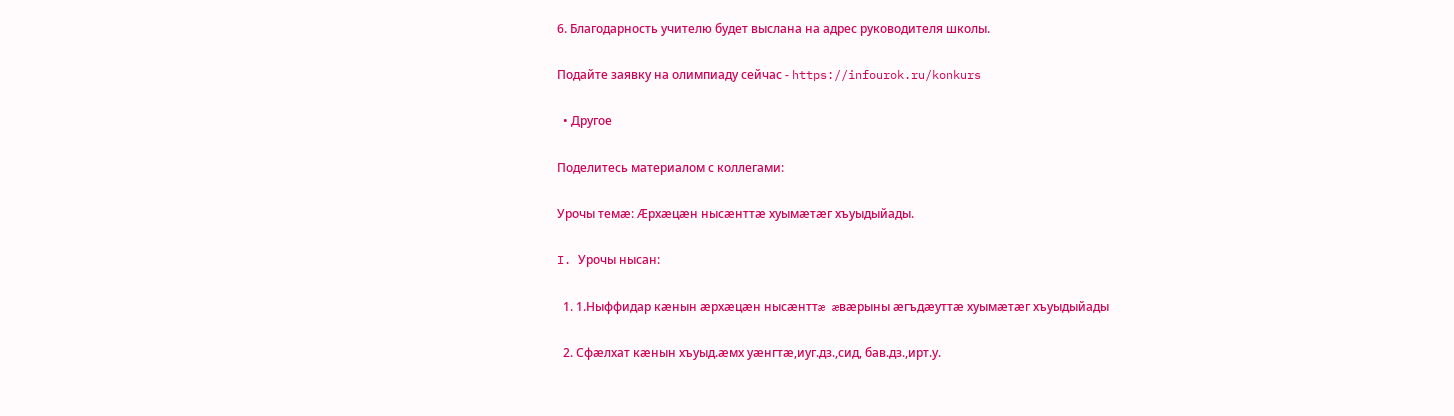6. Благодарность учителю будет выслана на адрес руководителя школы.

Подайте заявку на олимпиаду сейчас - https://infourok.ru/konkurs

  • Другое

Поделитесь материалом с коллегами:

Урочы темæ: Æрхæцæн нысæнттæ хуымæтæг хъуыдыйады.

I. Урочы нысан:

  1. 1.Ныффидар кæнын æрхæцæн нысæнттæ æвæрыны æгъдæуттæ хуымæтæг хъуыдыйады

  2. Сфæлхат кæнын хъуыд.æмх уæнгтæ,иуг.дз.,сид, бав.дз.,ирт.у.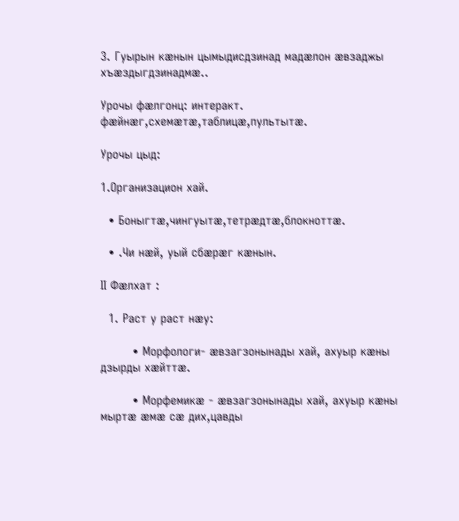3. Гуырын кæнын цымыдисдзинад мадæлон æвзаджы хъæздыгдзинадмæ..

Урочы фæлгонц: интеракт. фæйнæг,схемæтæ,таблицæ,пультытæ.

Урочы цыд:

1.Организацион хай.

  • Боныгтæ,чингуытæ,тетрæдтæ,блокноттæ.

  • .Чи нæй, уый сбæрæг кæнын.

II Фæлхат :

  1. Раст у раст нæу:

        • Морфологи- æвзагзонынады хай, ахуыр кæны дзырды хæйттæ.

        • Морфемикæ - æвзагзонынады хай, ахуыр кæны мыртæ æмæ сæ дих,цавды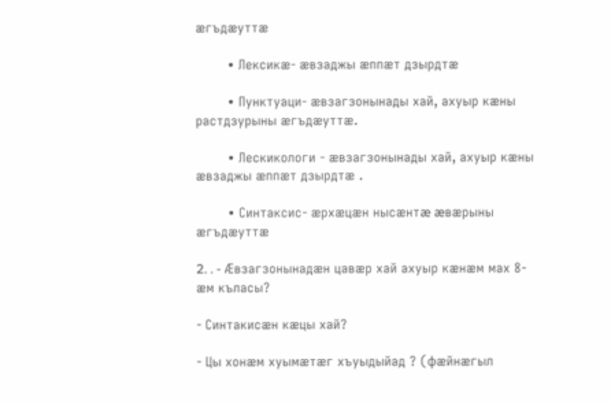æгъдæуттæ

        • Лексикæ- æвзаджы æппæт дзырдтæ

        • Пунктуаци- æвзагзонынады хай, ахуыр кæны растдзурыны æгъдæуттæ.

        • Лескикологи - æвзагзонынады хай, ахуыр кæны æвзаджы æппæт дзырдтæ .

        • Синтаксис- æрхæцæн нысæнтæ æвæрыны æгъдæуттæ

2. . - Æвзагзонынадæн цавæр хай ахуыр кæнæм мах 8-æм къласы?

- Синтакисæн кæцы хай?

- Цы хонæм хуымæтæг хъуыдыйад ? (фæйнæгыл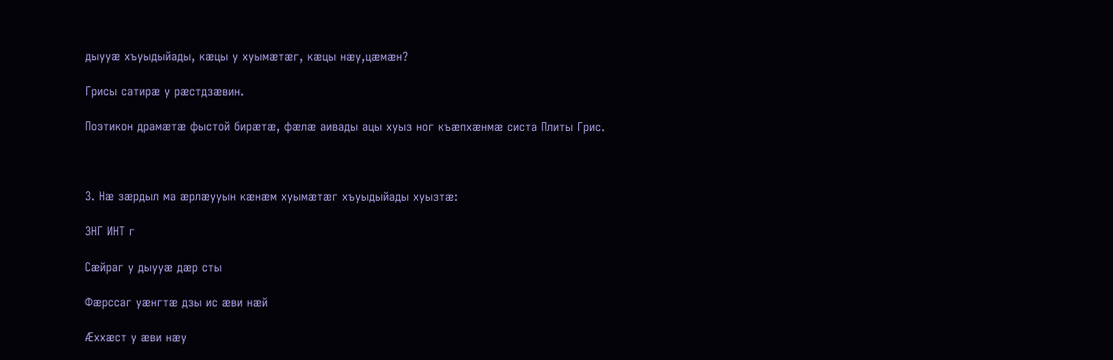дыууæ хъуыдыйады, кæцы у хуымæтæг, кæцы нæу,цæмæн?

Грисы сатирæ у рæстдзæвин.

Поэтикон драмæтæ фыстой бирæтæ, фæлæ аивады ацы хуыз ног къæпхæнмæ систа Плиты Грис.



3. Нæ зæрдыл ма æрлæууын кæнæм хуымæтæг хъуыдыйады хуызтæ:

ЗНГ ИНТ г

Сæйраг у дыууæ дæр сты

Фæрссаг уæнгтæ дзы ис æви нæй

Æххæст у æви нæу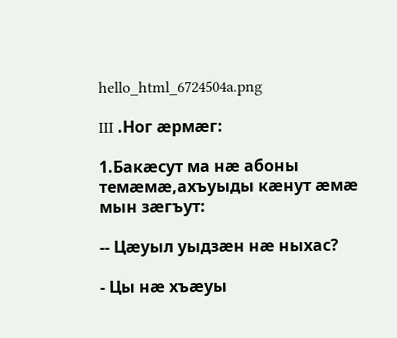hello_html_6724504a.png

III .Ног æрмæг:

1.Бакæсут ма нæ абоны темæмæ,ахъуыды кæнут æмæ мын зæгъут:

-- Цæуыл уыдзæн нæ ныхас?

- Цы нæ хъæуы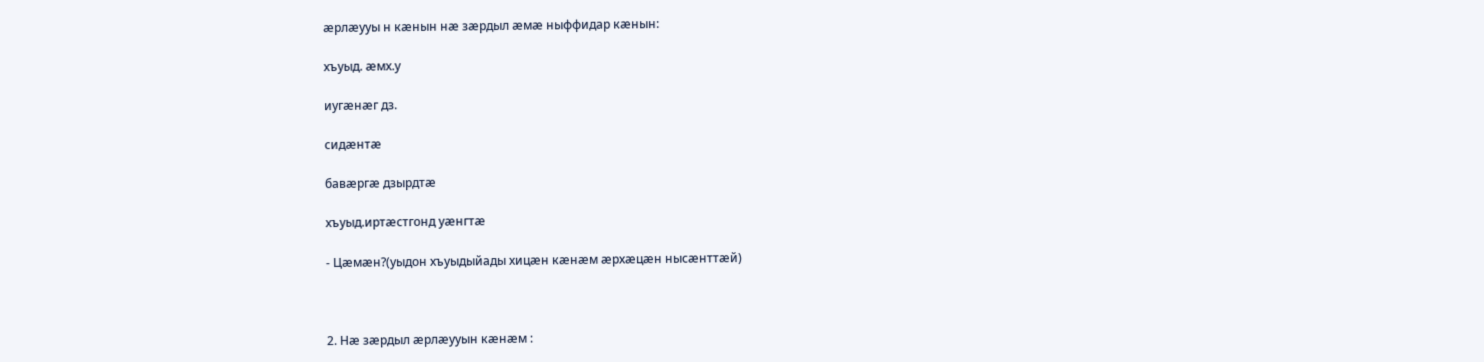æрлæууы н кæнын нæ зæрдыл æмæ ныффидар кæнын:

хъуыд. æмх.у

иугæнæг дз.

сидæнтæ

бавæргæ дзырдтæ

хъуыд.иртæстгонд уæнгтæ

- Цæмæн?(уыдон хъуыдыйады хицæн кæнæм æрхæцæн нысæнттæй)



2. Нæ зæрдыл æрлæууын кæнæм :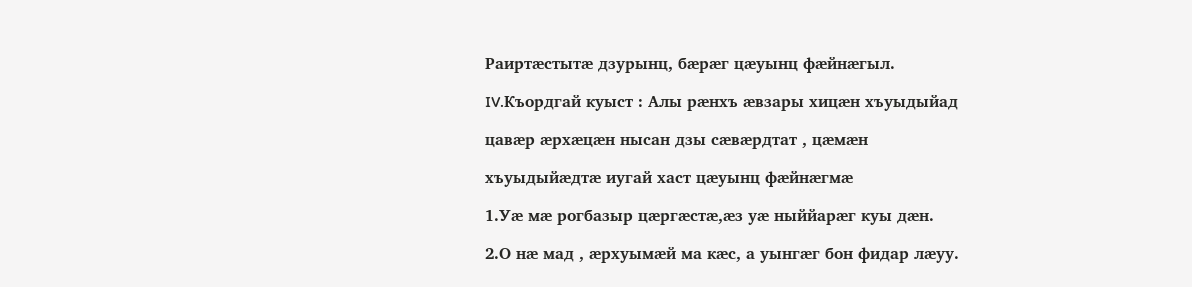Раиртæстытæ дзурынц, бæрæг цæуынц фæйнæгыл.

IV.Къордгай куыст : Алы рæнхъ æвзары хицæн хъуыдыйад

цавæр æрхæцæн нысан дзы сæвæрдтат , цæмæн

хъуыдыйæдтæ иугай хаст цæуынц фæйнæгмæ

1.Уæ мæ рогбазыр цæргæстæ,æз уæ ныййарæг куы дæн.

2.О нæ мад , æрхуымæй ма кæс, а уынгæг бон фидар лæуу.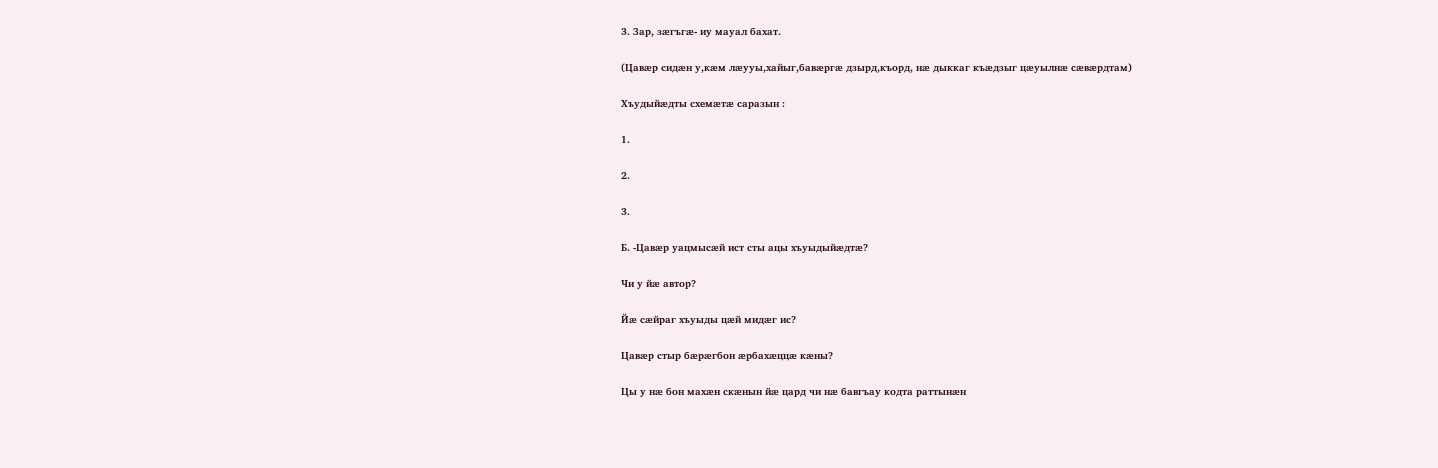3. Зар, зæгъгæ- иу мауал бахат.

(Цавæр сидæн у,кæм лæууы,хайыг,бавæргæ дзырд,къорд, нæ дыккаг къæдзыг цæуылнæ сæвæрдтам)

Хъудыйæдты схемæтæ саразын :

1.

2.

3.

Б. -Цавæр уацмысæй ист сты ацы хъуыдыйæдтæ?

Чи у йæ автор?

Йæ сæйраг хъуыды цæй мидæг ис?

Цавæр стыр бæрæгбон æрбахæццæ кæны?

Цы у нæ бон махæн скæнын йæ цард чи нæ бавгъау кодта раттынæн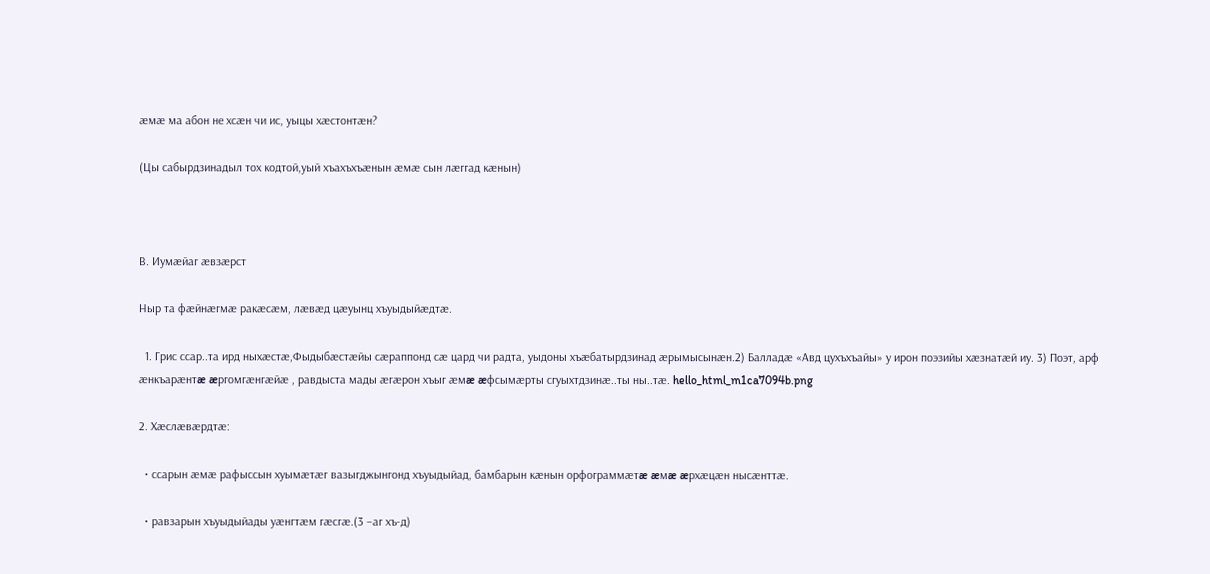æмæ ма абон не хсæн чи ис, уыцы хæстонтæн?

(Цы сабырдзинадыл тох кодтой,уый хъахъхъæнын æмæ сын лæггад кæнын)



В. Иумæйаг æвзæрст

Ныр та фæйнæгмæ ракæсæм, лæвæд цæуынц хъуыдыйæдтæ.

  1. Грис ссар..та ирд ныхæстæ,Фыдыбæстæйы сæраппонд сæ цард чи радта, уыдоны хъæбатырдзинад æрымысынæн.2) Балладæ «Авд цухъхъайы» у ирон поэзийы хæзнатæй иу. 3) Поэт, арф æнкъарæнтæ æргомгæнгæйæ , равдыста мады æгæрон хъыг æмæ æфсымæрты сгуыхтдзинæ..ты ны..тæ. hello_html_m1ca7094b.png

2. Хæслæвæрдтæ:

  • ссарын æмæ рафыссын хуымæтæг вазыгджынгонд хъуыдыйад, бамбарын кæнын орфограммæтæ æмæ æрхæцæн нысæнттæ.

  • равзарын хъуыдыйады уæнгтæм гæсгæ.(3 –аг хъ-д)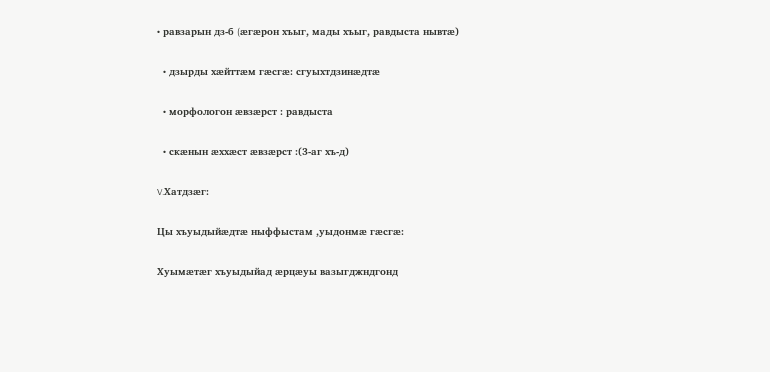• равзарын дз-б (æгæрон хъыг, мады хъыг, равдыста нывтæ)

  • дзырды хæйттæм гæсгæ: сгуыхтдзинæдтæ

  • морфологон æвзæрст : равдыста

  • скæнын æххæст æвзæрст :(3-аг хъ-д)

V.Хатдзæг:

Цы хъуыдыйæдтæ ныффыстам ,уыдонмæ гæсгæ:

Хуымæтæг хъуыдыйад æрцæуы вазыгджндгонд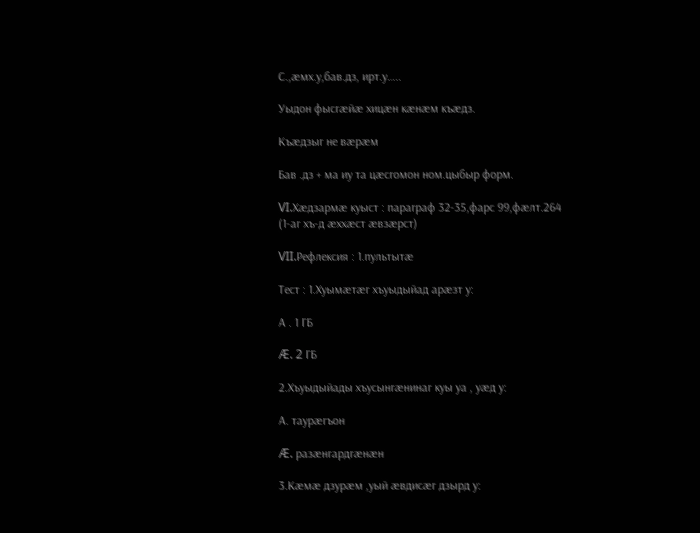С.,æмх.у,бав.дз, ирт.у…..

Уыдон фысгæйæ хицæн кæнæм къæдз.

Къæдзыг не вæрæм

Бав .дз + ма иу та цæсгомон ном.цыбыр форм.

VI.Хæдзармæ куыст : параграф 32-35,фарс 99,фæлт.264 (1-аг хъ-д æххæст æвзæрст)

VII.Рефлексия : 1.пультытæ

Тест : 1.Хуымæтæг хъуыдыйад арæзт у:

А . 1 ГБ

Æ. 2 ГБ

2.Хъуыдыйады хъусынгæнинаг куы уа , уæд у:

А. таурæгъон

Æ. разæнгардгæнæн

3.Кæмæ дзурæм ,уый æвдисæг дзырд у: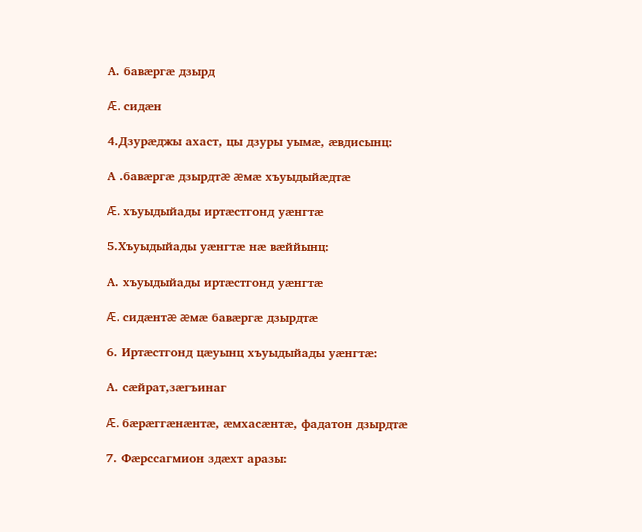А. бавæргæ дзырд

Æ. сидæн

4.Дзурæджы ахаст, цы дзуры уымæ, æвдисынц:

А .бавæргæ дзырдтæ æмæ хъуыдыйæдтæ

Æ. хъуыдыйады иртæстгонд уæнгтæ

5.Хъуыдыйады уæнгтæ нæ вæййынц:

А. хъуыдыйады иртæстгонд уæнгтæ

Æ. сидæнтæ æмæ бавæргæ дзырдтæ

6. Иртæстгонд цæуынц хъуыдыйады уæнгтæ:

А. сæйрат,зæгъинаг

Æ. бæрæггæнæнтæ, æмхасæнтæ, фадатон дзырдтæ

7. Фæрссагмион здæхт аразы: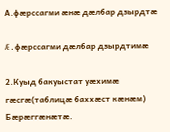А.фæрссагми æнæ дæлбар дзырдтæ

Æ.фæрссагми дæлбар дзырдтимæ

2.Куыд бакуыстат уæхимæ гæсгæ(таблицæ баххæст кæнæм) Бæрæггæнæтæ.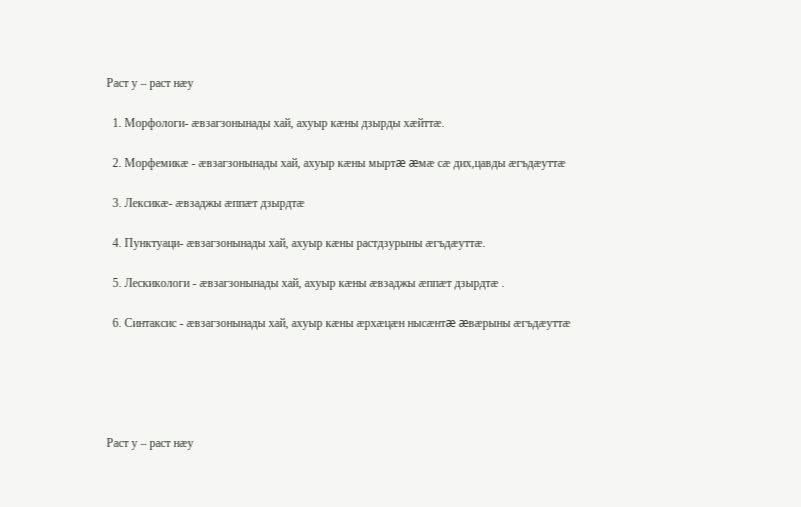Раст у – раст нæу

  1. Морфологи- æвзагзонынады хай, ахуыр кæны дзырды хæйттæ.

  2. Морфемикæ - æвзагзонынады хай, ахуыр кæны мыртæ æмæ сæ дих,цавды æгъдæуттæ

  3. Лексикæ- æвзаджы æппæт дзырдтæ

  4. Пунктуаци- æвзагзонынады хай, ахуыр кæны растдзурыны æгъдæуттæ.

  5. Лескикологи - æвзагзонынады хай, ахуыр кæны æвзаджы æппæт дзырдтæ .

  6. Синтаксис - æвзагзонынады хай, ахуыр кæны æрхæцæн нысæнтæ æвæрыны æгъдæуттæ





Раст у – раст нæу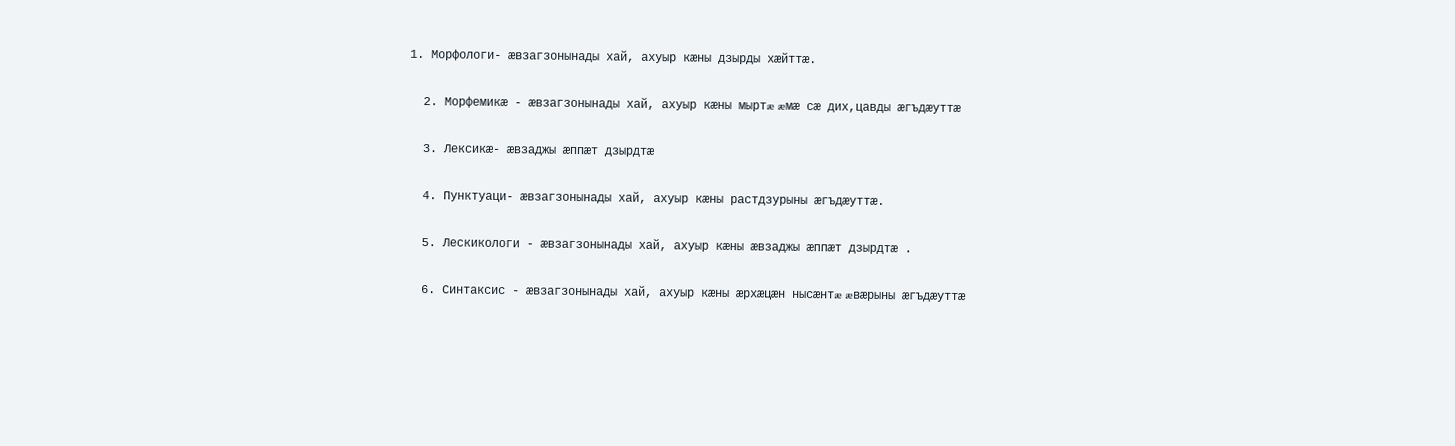1. Морфологи- æвзагзонынады хай, ахуыр кæны дзырды хæйттæ.

  2. Морфемикæ - æвзагзонынады хай, ахуыр кæны мыртæ æмæ сæ дих,цавды æгъдæуттæ

  3. Лексикæ- æвзаджы æппæт дзырдтæ

  4. Пунктуаци- æвзагзонынады хай, ахуыр кæны растдзурыны æгъдæуттæ.

  5. Лескикологи - æвзагзонынады хай, ахуыр кæны æвзаджы æппæт дзырдтæ .

  6. Синтаксис - æвзагзонынады хай, ахуыр кæны æрхæцæн нысæнтæ æвæрыны æгъдæуттæ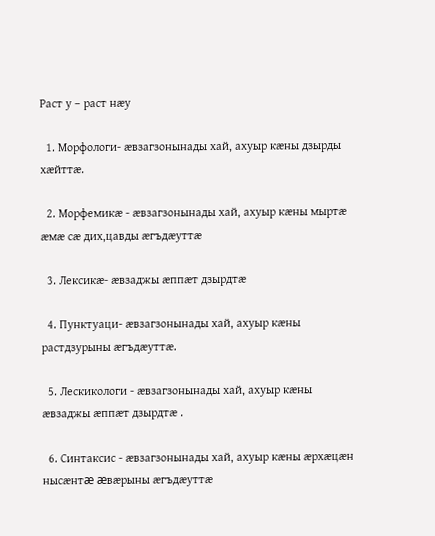Раст у – раст нæу

  1. Морфологи- æвзагзонынады хай, ахуыр кæны дзырды хæйттæ.

  2. Морфемикæ - æвзагзонынады хай, ахуыр кæны мыртæ æмæ сæ дих,цавды æгъдæуттæ

  3. Лексикæ- æвзаджы æппæт дзырдтæ

  4. Пунктуаци- æвзагзонынады хай, ахуыр кæны растдзурыны æгъдæуттæ.

  5. Лескикологи - æвзагзонынады хай, ахуыр кæны æвзаджы æппæт дзырдтæ .

  6. Синтаксис - æвзагзонынады хай, ахуыр кæны æрхæцæн нысæнтæ æвæрыны æгъдæуттæ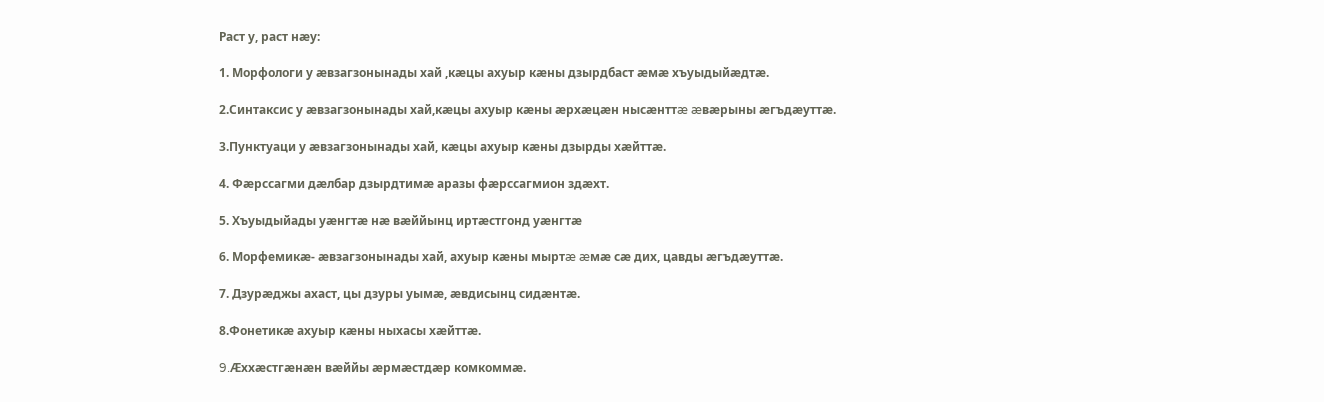Раст у, раст нæу:

1. Морфологи у æвзагзонынады хай ,кæцы ахуыр кæны дзырдбаст æмæ хъуыдыйæдтæ.

2.Синтаксис у æвзагзонынады хай,кæцы ахуыр кæны æрхæцæн нысæнттæ æвæрыны æгъдæуттæ.

3.Пунктуаци у æвзагзонынады хай, кæцы ахуыр кæны дзырды хæйттæ.

4. Фæрссагми дæлбар дзырдтимæ аразы фæрссагмион здæхт.

5. Хъуыдыйады уæнгтæ нæ вæййынц иртæстгонд уæнгтæ

6. Морфемикæ- æвзагзонынады хай, ахуыр кæны мыртæ æмæ сæ дих, цавды æгъдæуттæ.

7. Дзурæджы ахаст, цы дзуры уымæ, æвдисынц сидæнтæ.

8.Фонетикæ ахуыр кæны ныхасы хæйттæ.

9.Æххæстгæнæн вæййы æрмæстдæр комкоммæ.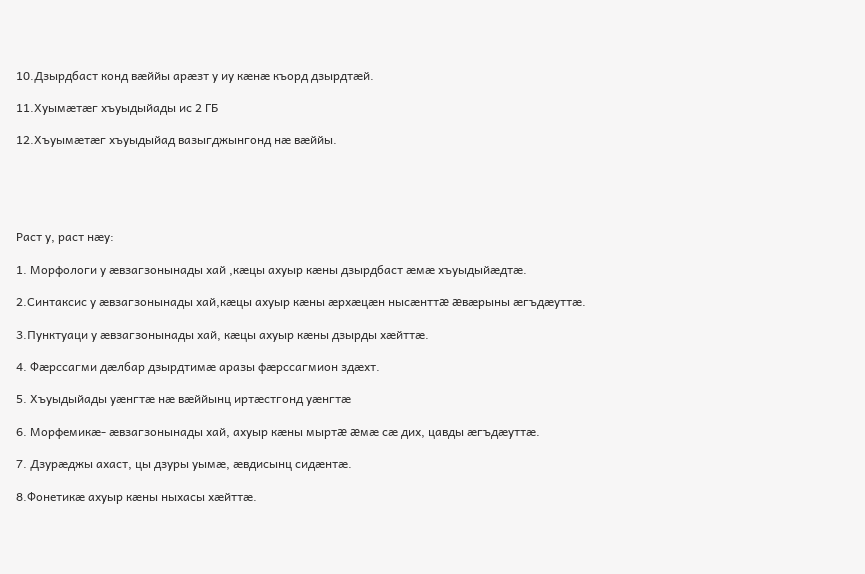10.Дзырдбаст конд вæййы арæзт у иу кæнæ къорд дзырдтæй.

11.Хуымæтæг хъуыдыйады ис 2 ГБ

12.Хъуымæтæг хъуыдыйад вазыгджынгонд нæ вæййы.





Раст у, раст нæу:

1. Морфологи у æвзагзонынады хай ,кæцы ахуыр кæны дзырдбаст æмæ хъуыдыйæдтæ.

2.Синтаксис у æвзагзонынады хай,кæцы ахуыр кæны æрхæцæн нысæнттæ æвæрыны æгъдæуттæ.

3.Пунктуаци у æвзагзонынады хай, кæцы ахуыр кæны дзырды хæйттæ.

4. Фæрссагми дæлбар дзырдтимæ аразы фæрссагмион здæхт.

5. Хъуыдыйады уæнгтæ нæ вæййынц иртæстгонд уæнгтæ

6. Морфемикæ- æвзагзонынады хай, ахуыр кæны мыртæ æмæ сæ дих, цавды æгъдæуттæ.

7. Дзурæджы ахаст, цы дзуры уымæ, æвдисынц сидæнтæ.

8.Фонетикæ ахуыр кæны ныхасы хæйттæ.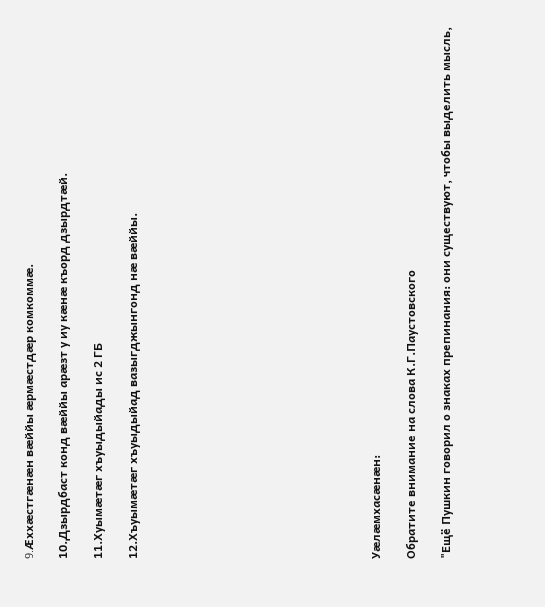9.Æххæстгæнæн вæййы æрмæстдæр комкоммæ.

10.Дзырдбаст конд вæййы арæзт у иу кæнæ къорд дзырдтæй.

11.Хуымæтæг хъуыдыйады ис 2 ГБ

12.Хъуымæтæг хъуыдыйад вазыгджынгонд нæ вæййы.













Уæлæмхасæнæн:

Обратите внимание на слова К.Г.Паустовского

"Ещё Пушкин говорил о знаках препинания: они существуют, чтобы выделить мысль,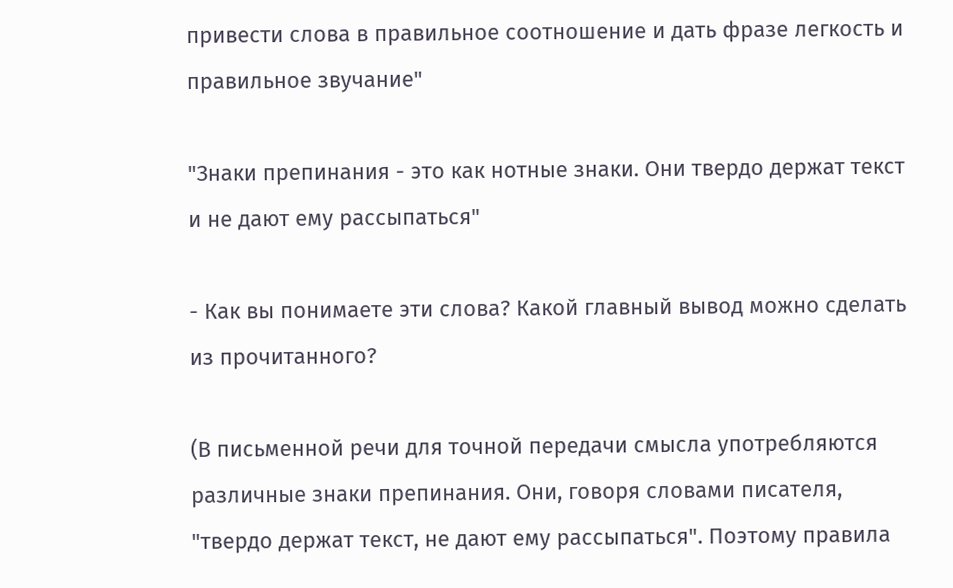привести слова в правильное соотношение и дать фразе легкость и правильное звучание"

"Знаки препинания - это как нотные знаки. Они твердо держат текст и не дают ему рассыпаться"

- Как вы понимаете эти слова? Какой главный вывод можно сделать из прочитанного?

(В письменной речи для точной передачи смысла употребляются различные знаки препинания. Они, говоря словами писателя, "твердо держат текст, не дают ему рассыпаться". Поэтому правила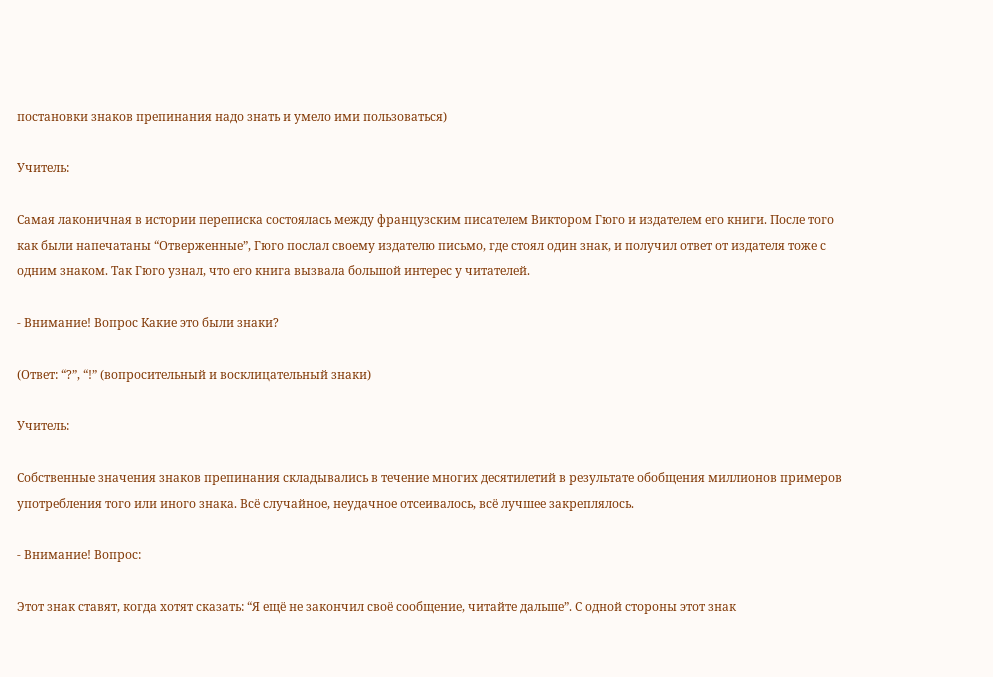постановки знаков препинания надо знать и умело ими пользоваться)

Учитель:

Самая лаконичная в истории переписка состоялась между французским писателем Виктором Гюго и издателем его книги. После того как были напечатаны “Отверженные”, Гюго послал своему издателю письмо, где стоял один знак, и получил ответ от издателя тоже с одним знаком. Так Гюго узнал, что его книга вызвала большой интерес у читателей.

- Внимание! Вопрос Какие это были знаки?

(Ответ: “?”, “!” (вопросительный и восклицательный знаки)

Учитель:

Собственные значения знаков препинания складывались в течение многих десятилетий в результате обобщения миллионов примеров употребления того или иного знака. Всё случайное, неудачное отсеивалось, всё лучшее закреплялось.

- Внимание! Вопрос:

Этот знак ставят, когда хотят сказать: “Я ещё не закончил своё сообщение, читайте дальше”. С одной стороны этот знак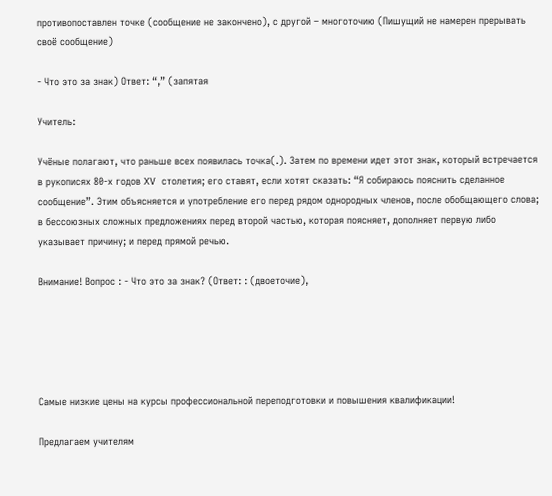противопоставлен точке (сообщение не закончено), с другой – многоточию (Пишущий не намерен прерывать своё сообщение)

- Что это за знак) Ответ: “,” (запятая

Учитель:

Учёные полагают, что раньше всех появилась точка(.). Затем по времени идет этот знак, который встречается в рукописях 80-х годов XV столетия; его ставят, если хотят сказать: “Я собираюсь пояснить сделанное сообщение”. Этим объясняется и употребление его перед рядом однородных членов, после обобщающего слова; в бессоюзных сложных предложениях перед второй частью, которая поясняет, дополняет первую либо указывает причину; и перед прямой речью.

Внимание! Вопрос : - Что это за знак? (Ответ: : (двоеточие),





Самые низкие цены на курсы профессиональной переподготовки и повышения квалификации!

Предлагаем учителям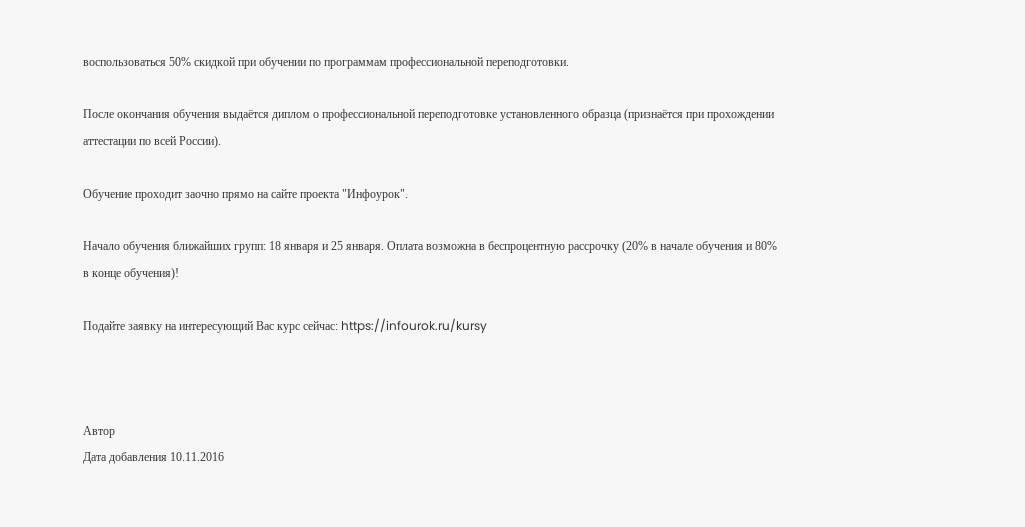воспользоваться 50% скидкой при обучении по программам профессиональной переподготовки.

После окончания обучения выдаётся диплом о профессиональной переподготовке установленного образца (признаётся при прохождении аттестации по всей России).

Обучение проходит заочно прямо на сайте проекта "Инфоурок".

Начало обучения ближайших групп: 18 января и 25 января. Оплата возможна в беспроцентную рассрочку (20% в начале обучения и 80% в конце обучения)!

Подайте заявку на интересующий Вас курс сейчас: https://infourok.ru/kursy



Автор
Дата добавления 10.11.2016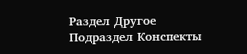Раздел Другое
Подраздел Конспекты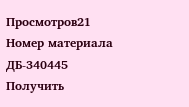Просмотров21
Номер материала ДБ-340445
Получить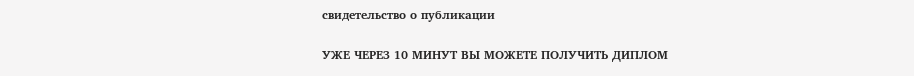свидетельство о публикации

УЖЕ ЧЕРЕЗ 10 МИНУТ ВЫ МОЖЕТЕ ПОЛУЧИТЬ ДИПЛОМ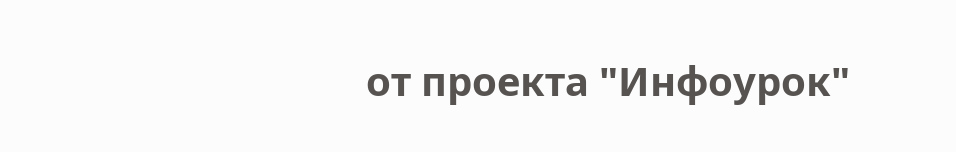от проекта "Инфоурок"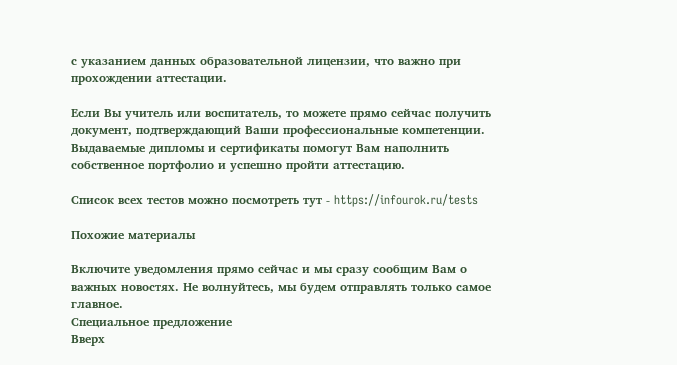с указанием данных образовательной лицензии, что важно при прохождении аттестации.

Если Вы учитель или воспитатель, то можете прямо сейчас получить документ, подтверждающий Ваши профессиональные компетенции. Выдаваемые дипломы и сертификаты помогут Вам наполнить собственное портфолио и успешно пройти аттестацию.

Список всех тестов можно посмотреть тут - https://infourok.ru/tests

Похожие материалы

Включите уведомления прямо сейчас и мы сразу сообщим Вам о важных новостях. Не волнуйтесь, мы будем отправлять только самое главное.
Специальное предложение
Вверх